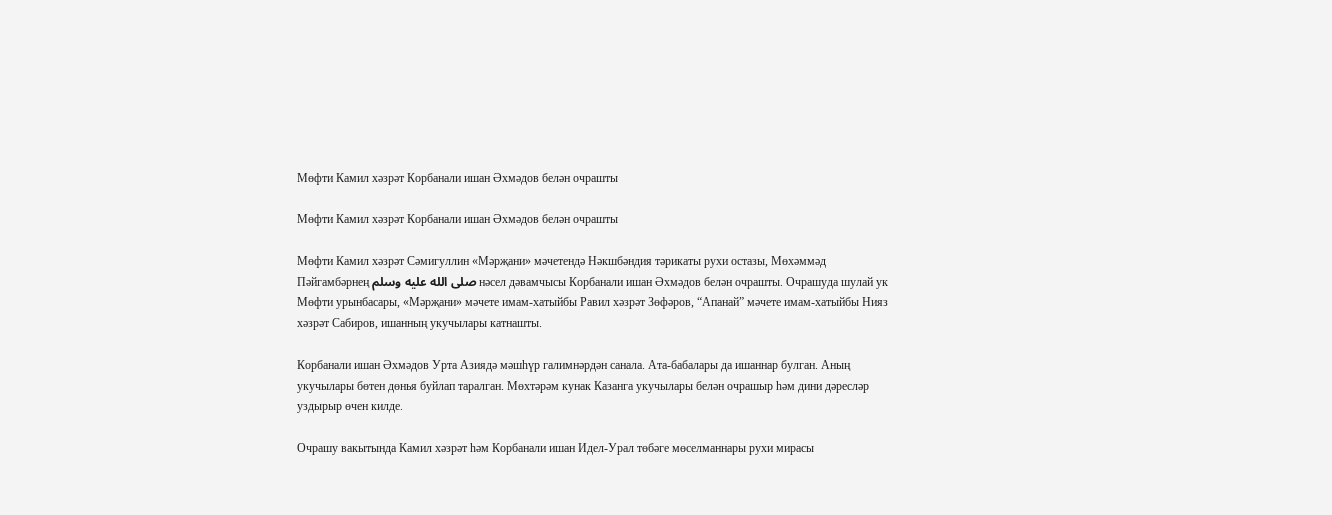Мөфти Камил хәзрәт Корбанали ишан Әхмәдов белән очрашты

Мөфти Камил хәзрәт Корбанали ишан Әхмәдов белән очрашты

Мөфти Камил хәзрәт Сәмигуллин «Мәрҗани» мәчетендә Нәкшбәндия тәрикаты рухи остазы, Мөхәммәд Пәйгамбәрнең صلى الله عليه وسلم нәсел дәвамчысы Корбанали ишан Әхмәдов белән очрашты. Очрашуда шулай ук Мөфти урынбасары, «Мәрҗани» мәчете имам-хатыйбы Равил хәзрәт Зөфәров, “Апанай” мәчете имам-хатыйбы Нияз хәзрәт Сабиров, ишанның укучылары катнашты.

Корбанали ишан Әхмәдов Урта Азиядә мәшһүр галимнәрдән санала. Ата-бабалары да ишаннар булган. Аның укучылары бөтен дөнья буйлап таралган. Мөхтәрәм кунак Казанга укучылары белән очрашыр һәм дини дәресләр уздырыр өчен килде.

Очрашу вакытында Камил хәзрәт һәм Корбанали ишан Идел-Урал төбәге мөселманнары рухи мирасы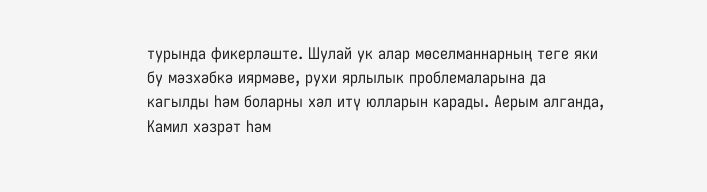турында фикерләште. Шулай ук алар мөселманнарның теге яки бу мәзхәбкә иярмәве, рухи ярлылык проблемаларына да кагылды һәм боларны хәл итү юлларын карады. Аерым алганда, Камил хәзрәт һәм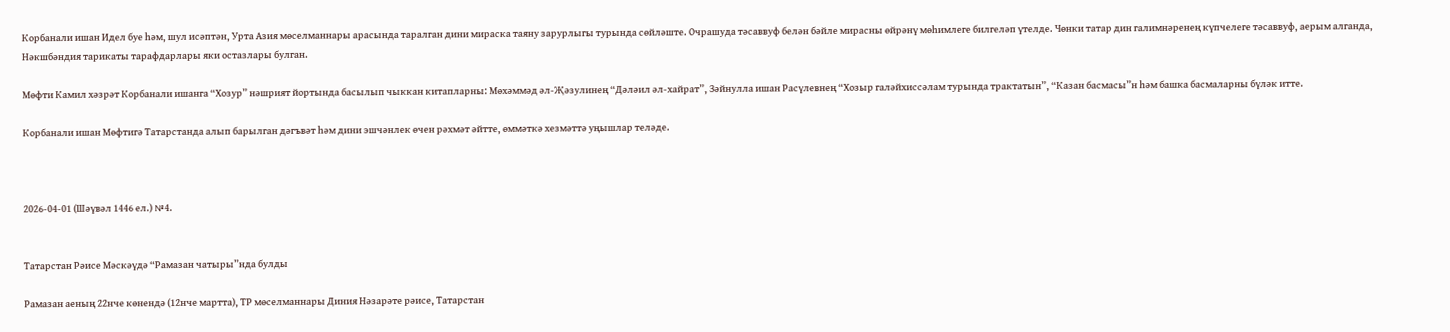Корбанали ишан Идел буе һәм, шул исәптән, Урта Азия мөселманнары арасында таралган дини мираска таяну зарурлыгы турында сөйләште. Очрашуда тәсаввуф белән бәйле мирасны өйрәнү мөһимлеге билгеләп үтелде. Чөнки татар дин галимнәренең күпчелеге тәсаввуф, аерым алганда, Нәкшбәндия тарикаты тарафдарлары яки остазлары булган.

Мөфти Камил хәзрәт Корбанали ишанга “Хозур” нәшрият йортында басылып чыккан китапларны: Мөхәммәд әл-Җәзулинең “Дәләил әл-хайрат”, Зәйнулла ишан Расүлевнең “Хозыр галәйхиссәлам турында трактатын”, “Казан басмасы”н һәм башка басмаларны бүләк итте.

Корбанали ишан Мөфтигә Татарстанда алып барылган дәгъвәт һәм дини эшчәнлек өчен рәхмәт әйтте, өммәткә хезмәттә уңышлар теләде.



2026-04-01 (Шәүвәл 1446 ел.) №4.


Татарстан Рәисе Мәскәүдә “Рамазан чатыры”нда булды

Рамазан аеның 22нче көнендә (12нче мартта), ТР мөселманнары Диния Нәзарәте рәисе, Татарстан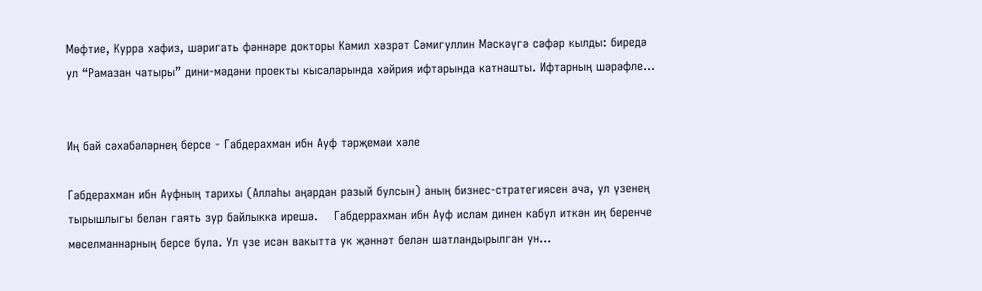Мөфтие, Курра хафиз, шәригать фәннәре докторы Камил хәзрәт Сәмигуллин Мәскәүгә сәфәр кылды: биредә ул “Рамазан чатыры” дини-мәдәни проекты кысаларында хәйрия ифтарында катнашты. Ифтарның шәрәфле...


Иң бай сәхабәләрнең берсе - Габдерахман ибн Ауф тәрҗемәи хәле

Габдерахман ибн Ауфның тарихы (Аллаһы аңардан разый булсын) аның бизнес-стратегиясен ача, ул үзенең тырышлыгы белән гаять зур байлыкка ирешә.    Габдеррахман ибн Ауф ислам динен кабул иткән иң беренче мөселманнарның берсе була. Ул үзе исән вакытта ук җәннәт белән шатландырылган ун...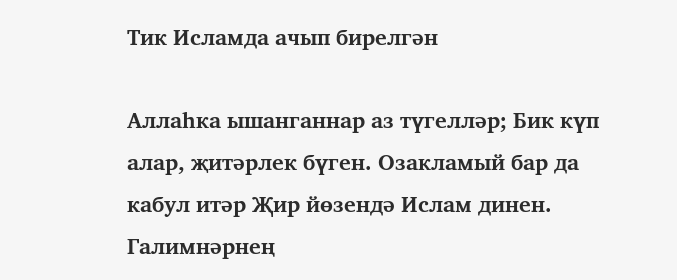Тик Исламда ачып бирелгән

Аллаһка ышанганнар аз түгелләр; Бик күп алар, җитәрлек бүген. Озакламый бар да кабул итәр Җир йөзендә Ислам динен.   Галимнәрнең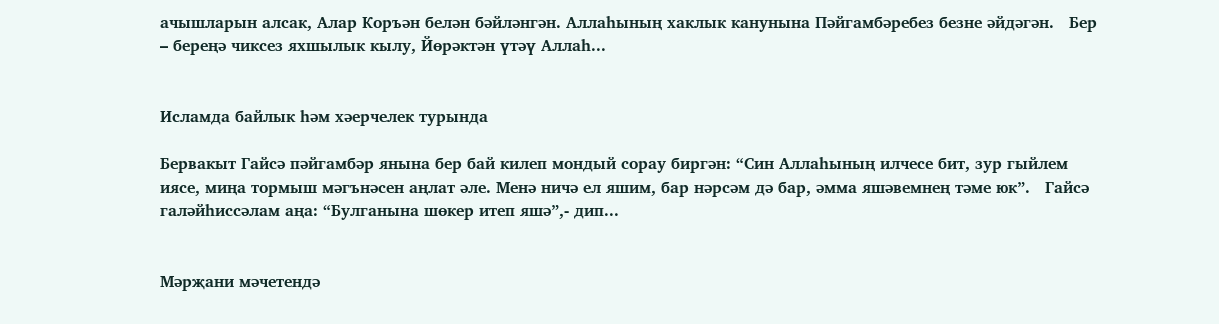ачышларын алсак, Алар Коръән белән бәйләнгән. Аллаһының хаклык канунына Пәйгамбәребез безне әйдәгән.   Бер – береңә чиксез яхшылык кылу, Йөрәктән үтәү Аллаһ...


Исламда байлык һәм хәерчелек турында

Бервакыт Гайсә пәйгамбәр янына бер бай килеп мондый сорау биргән: “Син Аллаһының илчесе бит, зур гыйлем иясе, миңа тормыш мәгънәсен аңлат әле. Менә ничә ел яшим, бар нәрсәм дә бар, әмма яшәвемнең тәме юк”.   Гайсә галәйһиссәлам аңа: “Булганына шөкер итеп яшә”,- дип...


Мәрҗани мәчетендә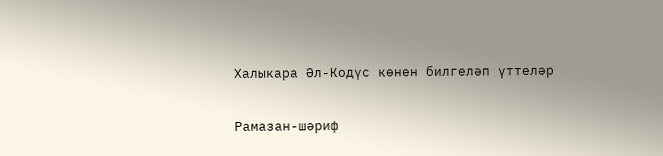Халыкара Әл-Кодүс көнен билгеләп үттеләр

Рамазан-шәриф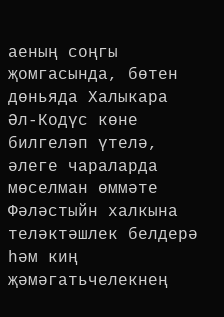аеның соңгы җомгасында, бөтен дөньяда Халыкара Әл-Кодүс көне билгеләп үтелә, әлеге чараларда мөселман өммәте Фәләстыйн халкына теләктәшлек белдерә һәм киң җәмәгатьчелекнең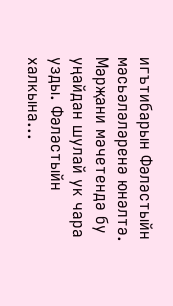игътибарын Фәләстыйн мәсьәләләренә юнәлтә. Мәрҗани мәчетендә бу уңайдан шулай ук чара узды. Фәләстыйн халкына...